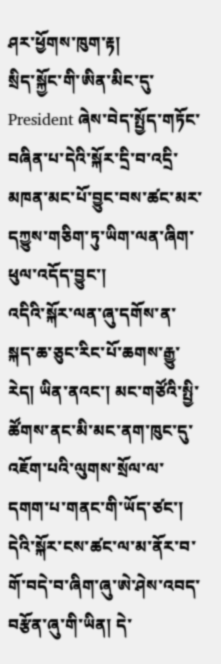ཤར་ཕྱོགས་ཁུག་རྟ།
སྲིད་སྐྱོང་གི་ཨིན་མིང་དུ་ President ཞེས་བེད་སྤྱོད་གཏོང་བཞིན་པ་དེའི་སྐོར་དྲི་བ་འདྲི་མཁན་མང་པོ་བྱུང་བས་ཚང་མར་དཀྱུས་གཅིག་ཏུ་ཡིག་ལན་ཞིག་ཕུལ་འདོད་བྱུང་།
འདིའི་སྐོར་ལན་ཞུ་དགོས་ན་སྐད་ཆ་ཅུང་རིང་པོ་ཆགས་རྒྱུ་རེད། ཡིན་ནའང་། མང་གཙོའི་སྤྱི་ཚོགས་ནང་མི་མང་ནག་ཁུང་དུ་འཇོག་པའི་ལུགས་སྲོལ་ལ་དགག་པ་གནང་གི་ཡོད་ཙང་། དེའི་སྐོར་ངས་ཚང་ལ་མ་ནོར་བ་གོ་བདེ་བ་ཞིག་ཞུ་ཨེ་ཤེས་འབད་བརྩོན་ཞུ་གི་ཡིན། དེ་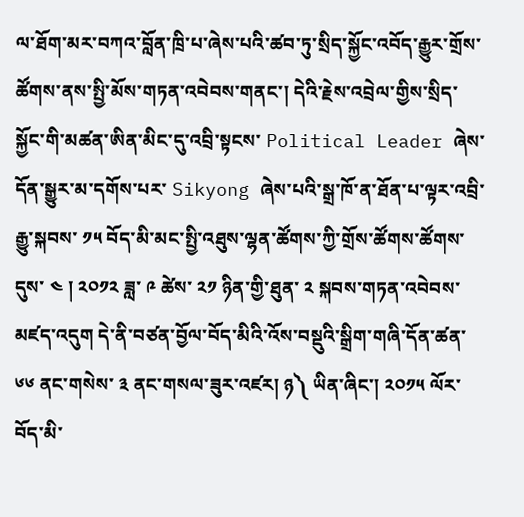ལ་ཐོག་མར་བཀའ་བློན་ཁྲི་པ་ཞེས་པའི་ཚབ་ཏུ་སྲིད་སྐྱོང་འབོད་རྒྱུར་གྲོས་ཚོགས་ནས་སྤྱི་མོས་གཏན་འབེབས་གནང་། དེའི་རྗེས་འབྲེལ་གྱིས་སྲིད་སྐྱོང་གི་མཚན་ཨིན་མིང་དུ་འབྲི་སྟངས་ Political Leader ཞེས་དོན་སྒྱུར་མ་དགོས་པར་ Sikyong ཞེས་པའི་སྒྲ་ཁོ་ན་ཐོན་པ་ལྟར་འབྲི་རྒྱུ་སྐབས་ ༡༥ བོད་མི་མང་སྤྱི་འཐུས་ལྷན་ཚོགས་ཀྱི་གྲོས་ཚོགས་ཚོགས་དུས་ ༤ ། ༢༠༡༢ ཟླ་ ༩ ཚེས་ ༢༡ ཉིན་གྱི་ཐུན་ ༢ སྐབས་གཏན་འབེབས་མཛད་འདུག དེ་ནི་བཙན་བྱོལ་བོད་མིའི་འོས་བསྡུའི་སྒྲིག་གཞི་དོན་ཚན་ ༦༦ ནང་གསེས་ ༣ ནང་གསལ་ཟུར་འཛར། ཉ༽ ཡིན་ཞིང་། ༢༠༡༥ ལོར་བོད་མི་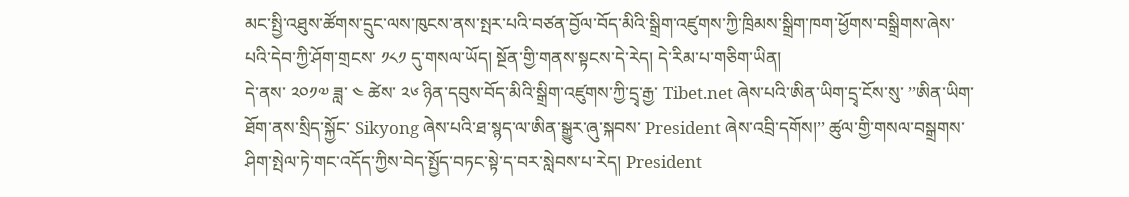མང་སྤྱི་འཐུས་ཚོགས་དྲུང་ལས་ཁུངས་ནས་སྤར་པའི་བཙན་བྱོལ་བོད་མིའི་སྒྲིག་འཛུགས་ཀྱི་ཁྲིམས་སྒྲིག་ཁག་ཕྱོགས་བསྒྲིགས་ཞེས་པའི་དེབ་ཀྱི་ཤོག་གྲངས་ ༡༨༡ དུ་གསལ་ཡོད། སྔོན་གྱི་གནས་སྟངས་དེ་རེད། དེ་རིམ་པ་གཅིག་ཡིན།
དེ་ནས་ ༢༠༡༧ ཟླ་ ༤ ཚེས་ ༢༦ ཉིན་དབུས་བོད་མིའི་སྒྲིག་འཛུགས་ཀྱི་དྲྭ་རྒྱ་ Tibet.net ཞེས་པའི་ཨིན་ཡིག་དྲྭ་ངོས་སུ་ ’’ཨིན་ཡིག་ཐོག་ནས་སྲིད་སྐྱོང་ Sikyong ཞེས་པའི་ཐ་སྙད་ལ་ཨིན་སྒྱུར་ཞུ་སྐབས་ President ཞེས་འབྲི་དགོས།’’ ཚུལ་གྱི་གསལ་བསྒྲགས་ཤིག་སྤེལ་ཏེ་གང་འདོད་ཀྱིས་བེད་སྤྱོད་བཏང་སྟེ་ད་བར་སླེབས་པ་རེད། President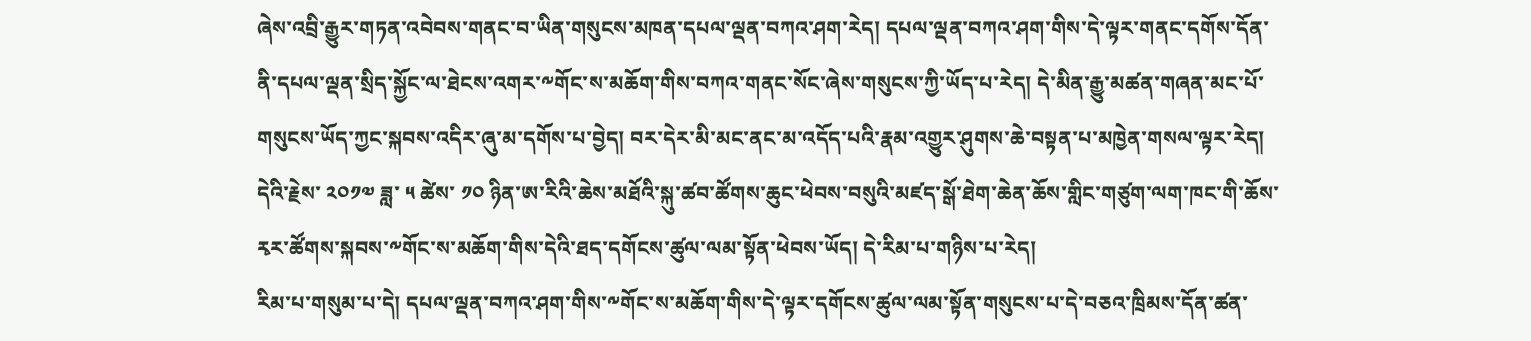ཞེས་འབྲི་རྒྱུར་གཏན་འབེབས་གནང་བ་ཡིན་གསུངས་མཁན་དཔལ་ལྡན་བཀའ་ཤག་རེད། དཔལ་ལྡན་བཀའ་ཤག་གིས་དེ་ལྟར་གནང་དགོས་དོན་ནི་དཔལ་ལྡན་སྲིད་སྐྱོང་ལ་ཐེངས་འགར་༸གོང་ས་མཆོག་གིས་བཀའ་གནང་སོང་ཞེས་གསུངས་ཀྱི་ཡོད་པ་རེད། དེ་མིན་རྒྱུ་མཚན་གཞན་མང་པོ་གསུངས་ཡོད་ཀྱང་སྐབས་འདིར་ཞུ་མ་དགོས་པ་བྱེད། བར་དེར་མི་མང་ནང་མ་འདོད་པའི་རྣམ་འགྱུར་ཤུགས་ཆེ་བསྟན་པ་མཁྱེན་གསལ་ལྟར་རེད། དེའི་རྗེས་ ༢༠༡༧ ཟླ་ ༥ ཚེས་ ༡༠ ཉིན་ཨ་རིའི་ཆེས་མཐོའི་སྐུ་ཚབ་ཚོགས་ཆུང་ཕེབས་བསུའི་མཛད་སྒོ་ཐེག་ཆེན་ཆོས་གླིང་གཙུག་ལག་ཁང་གི་ཆོས་རྭར་ཚོགས་སྐབས་༸གོང་ས་མཆོག་གིས་དེའི་ཐད་དགོངས་ཚུལ་ལམ་སྟོན་ཕེབས་ཡོད། དེ་རིམ་པ་གཉིས་པ་རེད།
རིམ་པ་གསུམ་པ་དེ། དཔལ་ལྡན་བཀའ་ཤག་གིས་༸གོང་ས་མཆོག་གིས་དེ་ལྟར་དགོངས་ཚུལ་ལམ་སྟོན་གསུངས་པ་དེ་བཅའ་ཁྲིམས་དོན་ཚན་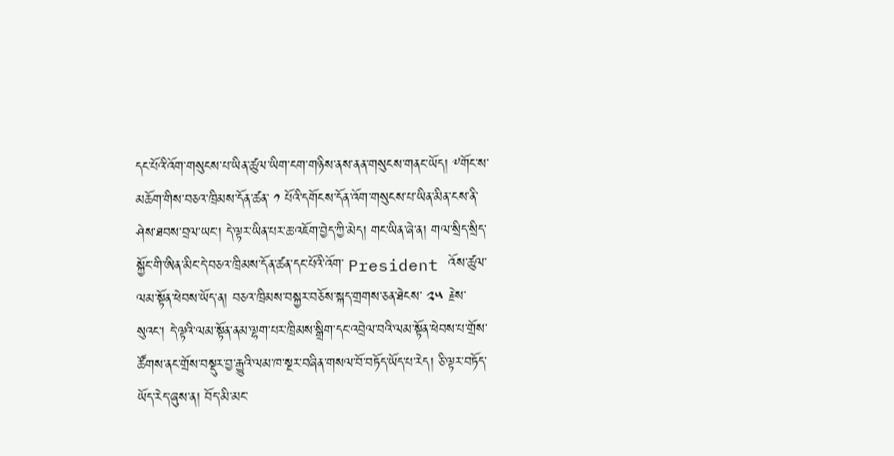དང་པོའི་འོག་གསུངས་པ་ཡིན་ཚུལ་ཡིག་ངག་གཉིས་ནས་ནན་གསུངས་གནང་ཡོད། ༸གོང་ས་མཆོག་གིས་བཅའ་ཁྲིམས་དོན་ཚན་ ༡ པོའི་དགོངས་དོན་འོག་གསུངས་པ་ཡིན་མིན་ངས་ནི་ཤེས་ཐབས་བྲལ་ཡང་། དེ་ལྟར་ཡིན་པར་ཆ་འཇོག་བྱེད་ཀྱི་མེད། གང་ཡིན་ཞེ་ན། གལ་སྲིད་སྲིད་སྐྱོང་གི་ཨིན་མིང་དེ་བཅའ་ཁྲིམས་དོན་ཚན་དང་པོའི་འོག་ President འོས་ཚུལ་ལམ་སྟོན་ཕེབས་ཡོད་ན། བཅའ་ཁྲིམས་བསྐྱར་བཅོས་སྐད་གྲགས་ཅན་ཐེངས་ ༢༥ རྗེས་སུའང་། དེ་ལྟའི་ལམ་སྟོན་ནམ་ལྷག་པར་ཁྲིམས་སྒྲིག་དང་འབྲེལ་བའི་ལམ་སྟོན་ཕེབས་པ་གྲོས་ཚོགས་ནང་གྲོས་བསྡུར་བྱ་རྒྱུའི་ལམ་ཁ་སྔར་བཞིན་གསལ་བོ་བཏོད་ཡོད་པ་རེད། ཅི་ལྟར་བཏོད་ཡོད་རེད་ཞུས་ན། བོད་མི་མང་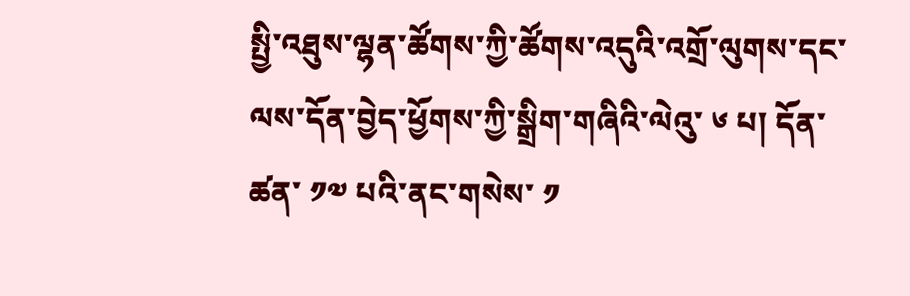སྤྱི་འཐུས་ལྷན་ཚོགས་ཀྱི་ཚོགས་འདུའི་འགྲོ་ལུགས་དང་ལས་དོན་བྱེད་ཕྱོགས་ཀྱི་སྒྲིག་གཞིའི་ལེའུ་ ༦ པ། དོན་ཚན་ ༡༧ པའི་ནང་གསེས་ ༡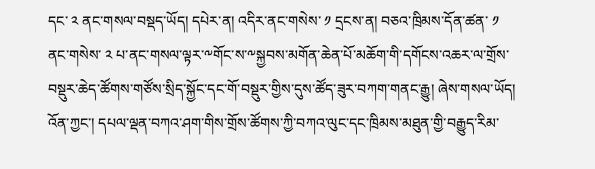དང་ ༢ ནང་གསལ་བསྡད་ཡོད། དཔེར་ན། འདིར་ནང་གསེས་ ༡ དྲངས་ན། བཅའ་ཁྲིམས་དོན་ཚན་ ༡ ནང་གསེས་ ༢ པ་ནང་གསལ་ལྟར་༸གོང་ས་༸སྐྱབས་མགོན་ཆེན་པོ་མཆོག་གི་དགོངས་འཆར་ལ་གྲོས་བསྡུར་ཆེད་ཚོགས་གཙོས་སྲིད་སྐྱོང་དང་གོ་བསྡུར་གྱིས་དུས་ཚོད་ཟུར་བཀག་གནང་རྒྱུ། ཞེས་གསལ་ཡོད། འོན་ཀྱང་། དཔལ་ལྡན་བཀའ་ཤག་གིས་གྲོས་ཚོགས་ཀྱི་བཀའ་ལུང་དང་ཁྲིམས་མཐུན་གྱི་བརྒྱུད་རིམ་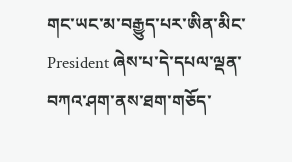གང་ཡང་མ་བརྒྱུད་པར་ཨིན་མིང་ President ཞེས་པ་དེ་དཔལ་ལྡན་བཀའ་ཤག་ནས་ཐག་གཅོད་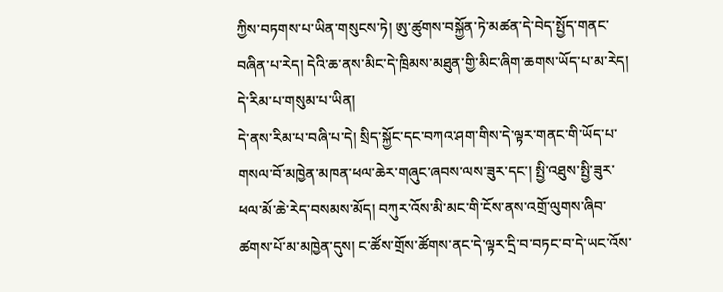ཀྱིས་བཏགས་པ་ཡིན་གསུངས་ཏེ། ཨུ་ཚུགས་བསྐྱོན་ཏེ་མཚན་དེ་བེད་སྤྱོད་གནང་བཞིན་པ་རེད། དེའི་ཆ་ནས་མིང་དེ་ཁྲིམས་མཐུན་གྱི་མིང་ཞིག་ཆགས་ཡོད་པ་མ་རེད། དེ་རིམ་པ་གསུམ་པ་ཡིན།
དེ་ནས་རིམ་པ་བཞི་པ་དེ། སྲིད་སྐྱོང་དང་བཀའ་ཤག་གིས་དེ་ལྟར་གནང་གི་ཡོད་པ་གསལ་བོ་མཁྱེན་མཁན་ཕལ་ཆེར་གཞུང་ཞབས་ལས་ཟུར་དང་། སྤྱི་འཐུས་སྤྱི་ཟུར་ཕལ་མོ་ཆེ་རེད་བསམས་མོད། བཀུར་འོས་མི་མང་གི་ངོས་ནས་འགྲོ་ལུགས་ཞིབ་ཚགས་པོ་མ་མཁྱེན་དུས། ང་ཚོས་གྲོས་ཚོགས་ནང་དེ་ལྟར་དྲི་བ་བཏང་བ་དེ་ཡང་འོས་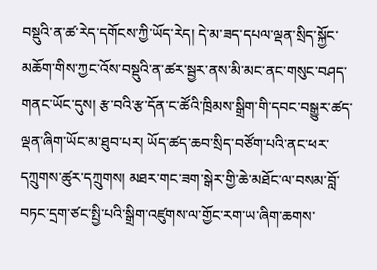བསྡུའི་ན་ཚ་རེད་དགོངས་ཀྱི་ཡོད་རེད། དེ་མ་ཟད་དཔལ་ལྡན་སྲིད་སྐྱོང་མཆོག་གིས་ཀྱང་འོས་བསྡུའི་ན་ཚར་སྦྱར་ནས་མི་མང་ནང་གསུང་བཤད་གནང་ཡོང་དུས། རྩ་བའི་རྩ་དོན་ང་ཚོའི་ཁྲིམས་སྒྲིག་གི་དབང་བསྒྱུར་ཚད་ལྡན་ཞིག་ཡོང་མ་ཐུབ་པར། ཡོད་ཚད་ཆབ་སྲིད་བཙོག་པའི་ནང་ཕར་དཀྲུགས་ཚུར་དཀྲུགས། མཐར་གང་ཟག་སྒེར་གྱི་ཆེ་མཐོང་ལ་བསམ་བློ་བཏང་དྲག་ཙང་སྤྱི་པའི་སྒྲིག་འཛུགས་ལ་གྱོང་རག་ཡ་ཞིག་ཆགས་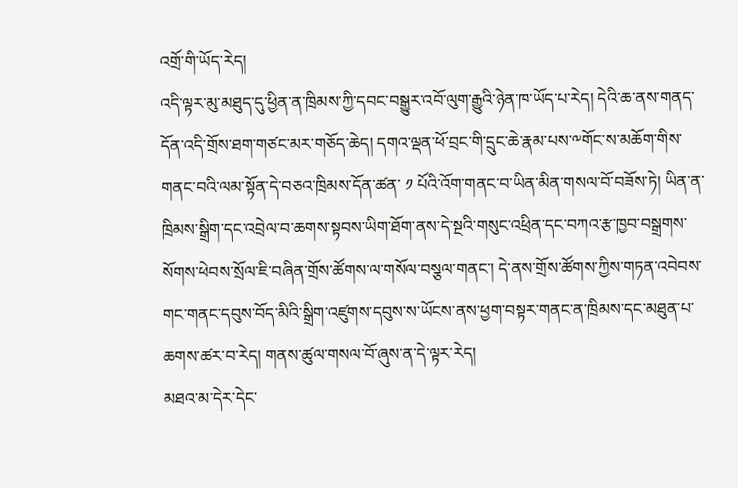འགྲོ་གི་ཡོད་རེད།
འདི་ལྟར་མུ་མཐུད་དུ་ཕྱིན་ན་ཁྲིམས་ཀྱི་དབང་བསྒྱུར་འབོ་ལུག་རྒྱུའི་ཉེན་ཁ་ཡོད་པ་རེད། དེའི་ཆ་ནས་གནད་དོན་འདི་གྲོས་ཐག་གཙང་མར་གཅོད་ཆེད། དགའ་ལྡན་ཕོ་བྲང་གི་དྲུང་ཆེ་རྣམ་པས་༸གོང་ས་མཆོག་གིས་གནང་བའི་ལམ་སྟོན་དེ་བཅའ་ཁྲིམས་དོན་ཚན་ ༡ པོའི་འོག་གནང་བ་ཡིན་མིན་གསལ་བོ་བཟོས་ཏེ། ཡིན་ན་ཁྲིམས་སྒྲིག་དང་འབྲེལ་བ་ཆགས་སྟབས་ཡིག་ཐོག་ནས་དེ་སྔའི་གསུང་འཕྲིན་དང་བཀའ་རྩ་ཁྱབ་བསྒྲགས་སོགས་ཕེབས་སྲོལ་ཇི་བཞིན་གྲོས་ཚོགས་ལ་གསོལ་བསྕལ་གནང་། དེ་ནས་གྲོས་ཚོགས་ཀྱིས་གཏན་འབེབས་གང་གནང་དབུས་བོད་མིའི་སྒྲིག་འཛུགས་དབུས་ས་ཡོངས་ནས་ཕྱག་བསྟར་གནང་ན་ཁྲིམས་དང་མཐུན་པ་ཆགས་ཚར་བ་རེད། གནས་ཚུལ་གསལ་བོ་ཞུས་ན་དེ་ལྟར་རེད།
མཐའ་མ་དེར་དེང་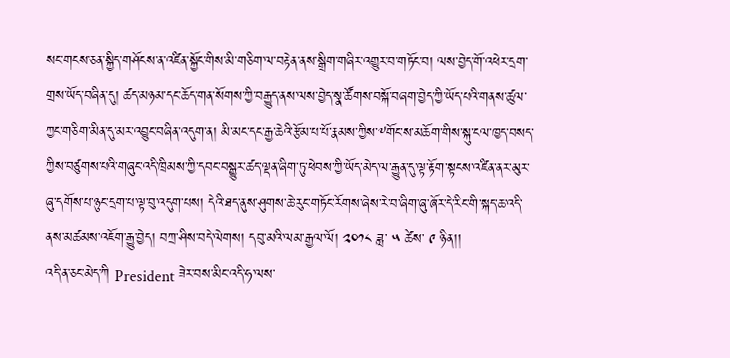སང་གངས་ཅན་སྐྱིད་གཤོངས་ན་འཛིན་སྐྱོང་གིས་མི་གཅིག་ལ་བརྟེན་ནས་སྒྲིག་གཞིར་འགྱུར་བ་གཏོང་བ། ལས་བྱེད་གོ་འཕེར་དྲག་གྲས་ཡོད་བཞིན་དུ། ཚད་མཉམ་དང་ཆོད་གན་སོགས་ཀྱི་བརྒྱུད་ནས་ལས་བྱེད་སྣ་ཚོགས་བསྐོ་བཞག་བྱེད་ཀྱི་ཡོད་པའི་གནས་ཚུལ་ཀྱང་གཅིག་མིན་དུ་མར་འབྱུང་བཞིན་འདུག་ན། མི་མང་དང་རྒྱ་ཆེའི་རྩོམ་པ་པོ་རྣམས་ཀྱིས་༸གོང་ས་མཆོག་གིས་སྐུ་ངལ་ཁྱད་བསད་ཀྱིས་བཙུགས་པའི་གཞུང་འདི་ཁྲིམས་ཀྱི་དབང་བསྒྱུར་ཚད་ལྡན་ཞིག་ཏུ་ཕེབས་ཀྱི་ཡོད་མེད་ལ་རྒྱུན་དུ་ལྟ་རྟོག་སྟངས་འཛིན་ནར་མུར་ཞུ་དགོས་པ་ཉུང་དྲག་པ་ལྟ་བུ་འདུག་པས། དེའི་ཐད་ནུས་ཤུགས་ཆེ་རུང་གཏོང་རོགས་ཞེས་རེ་བ་ཞིག་ཞུ་ཞོར་དེ་རིང་གི་སྐད་ཆ་འདི་ནས་མཚམས་འཇོག་རྒྱུ་བྱེད། བཀྲ་ཤིས་བདེ་ལེགས། དབུ་མའི་ལམ་རྒྱལ་ལོ། ༢༠༡༨ ཟླ་ ༥ ཚེས་ ༩ ཉིན།།
འདི་ན་ཅང་མེད་ཀི President ཟེར་བས་མིང་འདི་ཧ་ལས་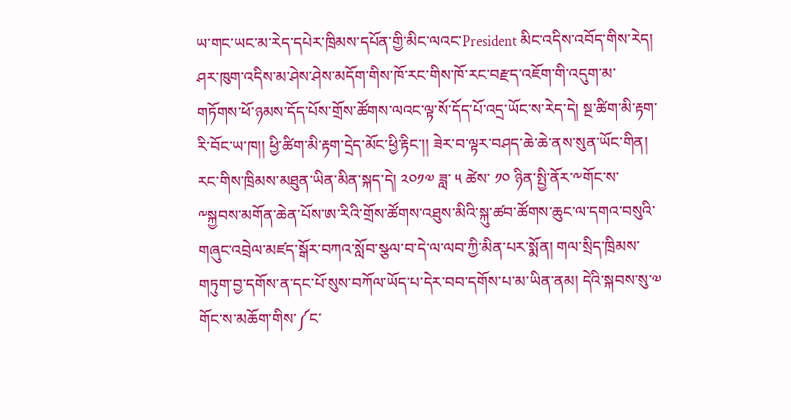ཡ་གང་ཡང་མ་རེད་དཔེར་ཁྲིམས་དཔོན་གྱི་མིང་ལའང་President མིང་འདིས་འབོད་གིས་རེད།
ཤར་ཁུག་འདིས་མ་ཤེས་ཤེས་མདོག་གིས་ཁོ་རང་གིས་ཁོ་རང་བརྫད་འཇོག་གི་འདུག་མ་གཏོགས་ཕོ་ཉམས་དོད་པོས་གྲོས་ཚོགས་ལའང་ལྟ་སོ་དོད་པོ་འདྲ་ཡོང་ས་རེད་དེ། སྔ་ཚིག་མི་རྟག་རི་བོང་ཡ་ཁ།། ཕྱི་ཚིག་མི་རྟག་དྲེད་མོང་ཕྱི་རྟིང་།། ཟེར་བ་ལྟར་བཤད་ཆེ་ཆེ་ནས་སུན་ཡོང་གིན། རང་གིས་ཁྲིམས་མཐུན་ཡིན་མིན་སྐད་དེ། ༢༠༡༧ ཟླ་ ༥ ཚེས་ ༡༠ ཉིན་སྤྱི་ནོར་༸གོང་ས་༸སྐྱབས་མགོན་ཆེན་པོས་ཨ་རིའི་གྲོས་ཚོགས་འཐུས་མིའི་སྐུ་ཚབ་ཚོགས་ཆུང་ལ་དགའ་བསུའི་གཞུང་འབྲེལ་མཛད་སྒོར་བཀའ་སློབ་སྩལ་བ་དེ་ལ་ལབ་ཀྱི་མིན་པར་སྨོན། གལ་སྲིད་ཁྲིམས་གཏུག་བྱ་དགོས་ན་དང་པོ་སུས་བཀོལ་ཡོད་པ་དེར་བབ་དགོས་པ་མ་ཡིན་ནམ། དེའི་སྐབས་སུ་༧ གོང་ས་མཆོག་གིས་༼ང་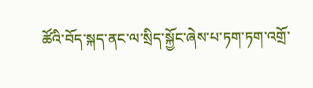ཚོའི་བོད་སྐད་ནང་ལ་སྲིད་སྐྱོང་ཞེས་པ་ཏག་ཏག་འགྲོ་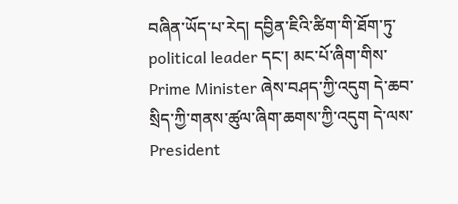བཞིན་ཡོད་པ་རེད། དབྱིན་ཇིའི་ཚིག་གི་ཐོག་ཏུ་ political leader དང་། མང་པོ་ཞིག་གིས་ Prime Minister ཞེས་བཤད་ཀྱི་འདུག དེ་ཆབ་སྲིད་ཀྱི་གནས་ཚུལ་ཞིག་ཆགས་ཀྱི་འདུག དེ་ལས་ President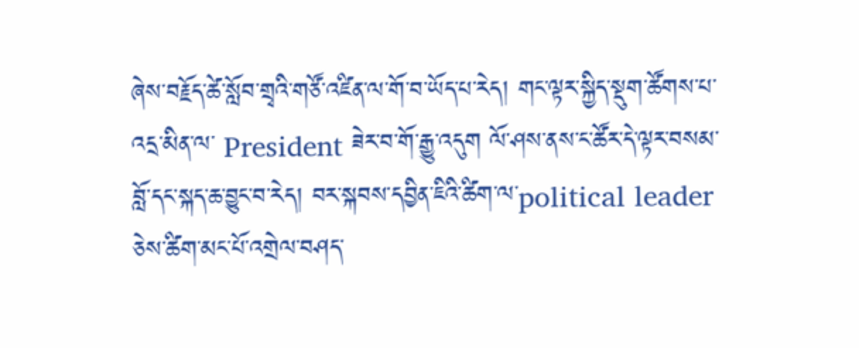ཞེས་བརྗོད་ཚེ་སློབ་གྲྭའི་གཙོ་འཛིན་ལ་གོ་བ་ཡོད་པ་རེད། གང་ལྟར་སྐྱིད་སྡུག་ཚོགས་པ་འདྲ་མིན་ལ་ President ཟེར་བ་གོ་རྒྱུ་འདུག ལོ་ཤས་ནས་ང་ཚོར་དེ་ལྟར་བསམ་བློ་དང་སྐད་ཆ་བྱུང་བ་རེད། བར་སྐབས་དབྱིན་ཇིའི་ཚིག་ལ་political leader ཅེས་ཚིག་མང་པོ་འགྲེལ་བཤད་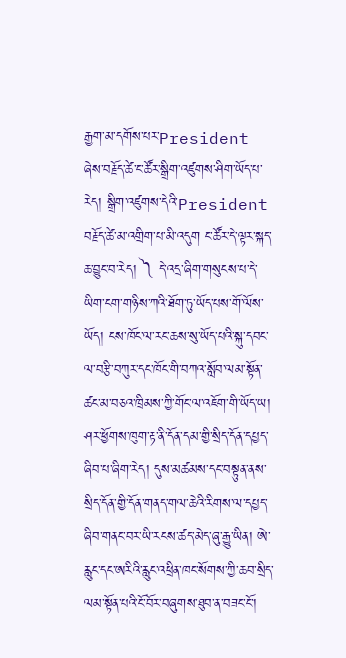རྒྱག་མ་དགོས་པར་President ཞེས་བརྗོད་ཚེ་ང་ཚོར་སྒྲིག་འཛུགས་ཤིག་ཡོད་པ་རེད། སྒྲིག་འཛུགས་དེའི་President བརྗོད་ཚེ་མ་འགྲིག་པ་མི་འདུག ང་ཚོར་དེ་ལྟར་སྐད་ཆ་བྱུང་བ་རེད། ༽ དེ་འདྲ་ཞིག་གསུངས་པ་དེ་ཡིག་ངག་གཉིས་ཀའི་ཐོག་ཏུ་ཡོད་པས་གོ་ལོས་ཡོད། ངས་ཁོང་ལ་རང་ཆས་སུ་ཡོད་པའི་སྐུ་དབང་ལ་བརྩི་བཀུར་དང་ཁོང་གི་བཀའ་སློབ་ལམ་སྟོན་ཚང་མ་བཅའ་ཁྲིམས་ཀྱི་གོང་ལ་འཇོག་གི་ཡོད་ཡ།
ཤར་ཕྱོགས་ཁུག་རྟ་ནི་དོན་དམ་གྱི་སྲིད་དོན་དཔྱད་ཞིབ་པ་ཞིག་རེད། དུས་མཚམས་དང་བསྟུན་ནས་སྲིད་དོན་གྱི་དོན་གནད་གལ་ཆེའི་རིགས་ལ་དཔྱད་ཞིབ་གནང་བར་ཡི་རངས་ཚད་མེད་ཞུ་རྒྱུ་ཡིན། ཨེ་རླུང་དང་ཨརིའི་རླུང་འཕྲིན་ཁང་སོགས་ཀྱི་ཆབ་སྲིད་ལམ་སྟོན་པའི་ངོ་བོར་བཞུགས་ཐུབ་ན་བཟང་ངོ་།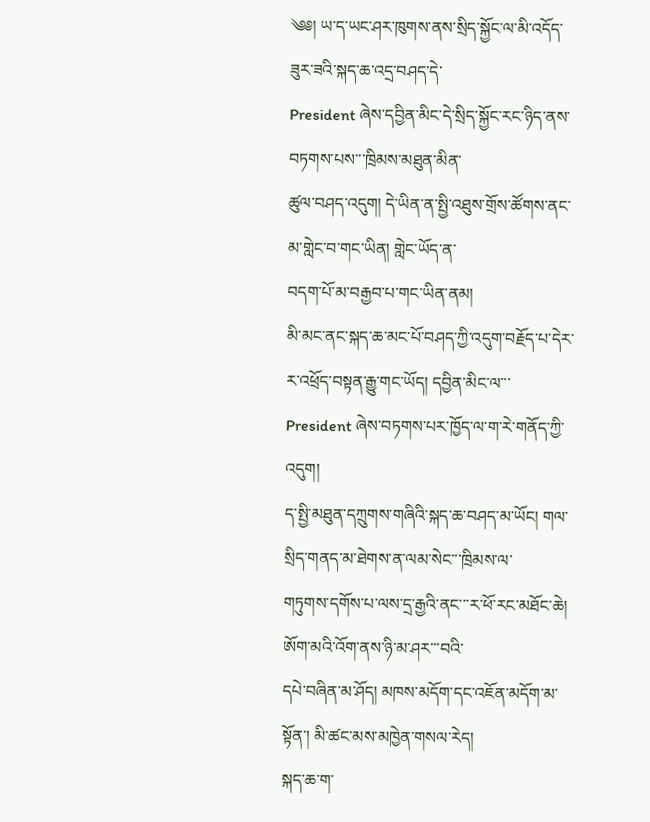༄༅། ཡ་ད་ཡང་ཤར་ཁུགས་ནས་སྲིད་སྐྱོང་ལ་མི་འདོད་ཟུར་ཟའི་སྐད་ཆ་འདྲ་བཤད་དེ་
President ཞེས་དབྱིན་མིང་དེ་སྲིད་སྐྱོང་རང་ཉིད་ནས་བཏགས་པས་་་ཁྲིམས་མཐུན་མིན་
ཚུལ་བཤད་འདུག། དེ་ཡིན་ན་སྤྱི་འཐུས་གྲོས་ཚོགས་ནང་མ་གླེང་བ་གང་ཡིན། གླེང་ཡོད་ན་
བདག་པོ་མ་བརྒྱབ་པ་གང་ཡིན་ནམ།
མི་མང་ནང་སྐད་ཆ་མང་པོ་བཤད་ཀྱི་འདུག་བརྗོད་པ་དེར་ར་འཕྲོད་བསྟན་རྒྱུ་གང་ཡོད། དབྱིན་མིང་ལ་་་President ཞེས་བཏགས་པར་ཁྱོད་ལ་ག་རེ་གནོད་ཀྱི་འདུག།
ད་སྤྱི་མཐུན་དཀྲུགས་གཞིའི་སྐད་ཆ་བཤད་མ་ཡོང། གལ་སྲིད་གནད་མ་ཐེགས་ན་ལམ་སེང་་་ཁྲིམས་ལ་
གཏུགས་དགོས་པ་ལས་དྲ་རྒྱའི་ནང་་་ར་ཕོ་རང་མཐོང་ཆེ། ཨོག་མའི་འོག་ནས་ཉི་མ་ཤར་་་བའི་
དཔེ་བཞིན་མ་ཤོད། མཁས་མདོག་དང་འཇོན་མདོག་མ་སྟོན་། མི་ཚང་མས་མཁྱེན་གསལ་རེད།
སྐད་ཆ་ག་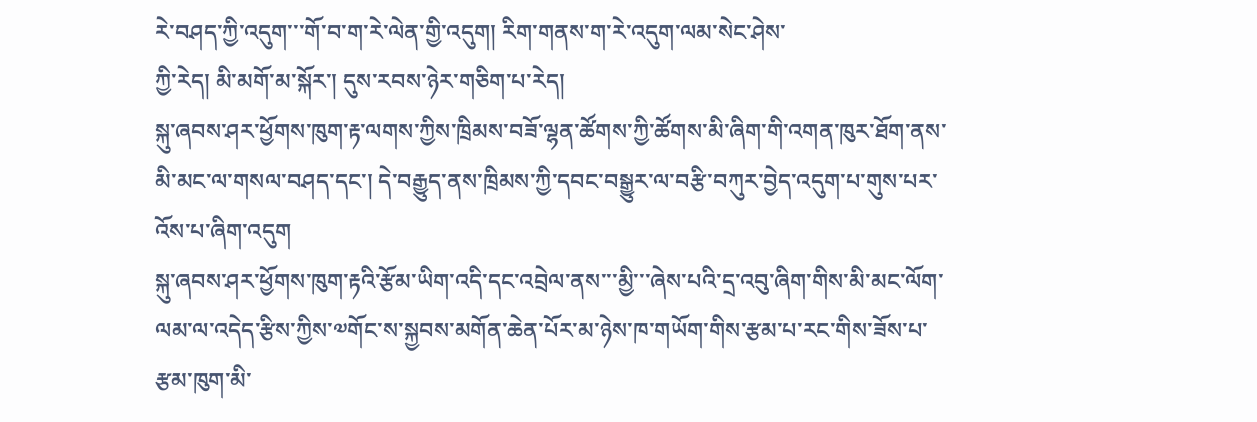རེ་བཤད་ཀྱི་འདུག་་་གོ་བ་ག་རེ་ལེན་གྱི་འདུག། རིག་གནས་ག་རེ་འདུག་ལམ་སེང་ཤེས་
ཀྱི་རེད། མི་མགོ་མ་སྐོར་། དུས་རབས་ཉེར་གཅིག་པ་རེད།
སྐུ་ཞབས་ཤར་ཕྱོགས་ཁུག་རྟ་ལགས་ཀྱིས་ཁྲིམས་བཟོ་ལྷན་ཚོགས་ཀྱི་ཚོགས་མི་ཞིག་གི་འགན་ཁུར་ཐོག་ནས་མི་མང་ལ་གསལ་བཤད་དང་། དེ་བརྒྱུད་ནས་ཁྲིམས་ཀྱི་དབང་བསྒྱུར་ལ་བརྩི་བཀུར་བྱེད་འདུག་པ་གུས་པར་འོས་པ་ཞིག་འདུག
སྐུ་ཞབས་ཤར་ཕྱོགས་ཁུག་རྟའི་རྩོམ་ཡིག་འདི་དང་འབྲེལ་ནས་་་མྱི་་་ཞེས་པའི་དྲ་འབུ་ཞིག་གིས་མི་མང་ལོག་ལམ་ལ་འདེད་རྩིས་ཀྱིས་༧གོང་ས་སྐྱབས་མགོན་ཆེན་པོར་མ་ཉེས་ཁ་གཡོག་གིས་རྩམ་པ་རང་གིས་ཟོས་པ་རྩམ་ཁུག་མི་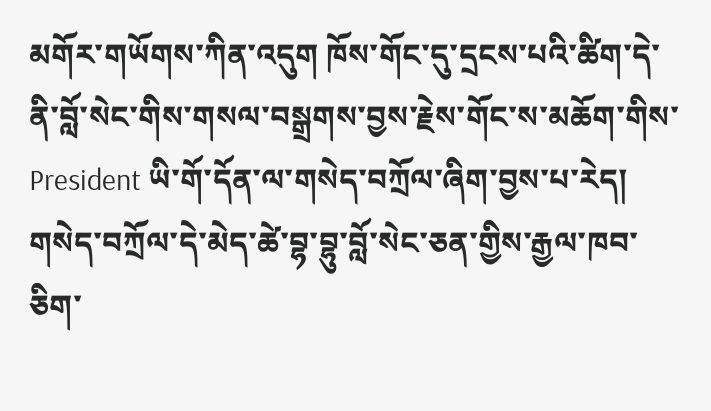མགོར་གཡོགས་ཀིན་འདུག ཁོས་གོང་དུ་དྲངས་པའི་ཚིག་དེ་ནི་བློ་སེང་གིས་གསལ་བསྒྲགས་བྱས་རྗེས་གོང་ས་མཆོག་གིས་President ཡི་གོ་དོན་ལ་གསེད་བཀྲོལ་ཞིག་བྱས་པ་རེད། གསེད་བཀྲོལ་དེ་མེད་ཚེ་བྷ་བྷུ་བློ་སེང་ཅན་གྱིས་རྒྱལ་ཁབ་ཅིག་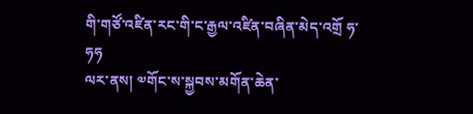གི་གཙོ་འཛིན་རང་གི་ང་རྒྱལ་འཛིན་བཞིན་མེད་འགྲོ ཧ་ཧཧ
ལར་ནས། ༧གོང་ས་སྐྱབས་མགོན་ཆེན་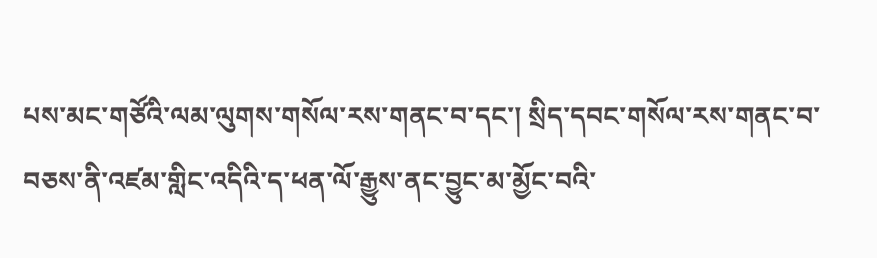པས་མང་གཙོའི་ལམ་ལུགས་གསོལ་རས་གནང་བ་དང་། སྲིད་དབང་གསོལ་རས་གནང་བ་བཅས་ནི་འཛམ་གླིང་འདིའི་ད་ཕན་ལོ་རྒྱུས་ནང་བྱུང་མ་མྱོང་བའི་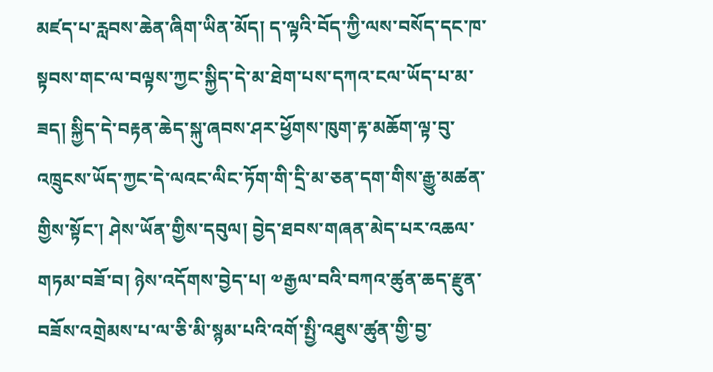མཛད་པ་རླབས་ཆེན་ཞིག་ཡིན་མོད། ད་ལྟའི་བོད་ཀྱི་ལས་བསོད་དང་ཁ་སྟབས་གང་ལ་བལྟས་ཀྱང་སྐྱིད་དེ་མ་ཐེག་པས་དཀའ་ངལ་ཡོད་པ་མ་ཟད། སྐྱིད་དེ་བརྟན་ཆེད་སྐུ་ཞབས་ཤར་ཕྱོགས་ཁུག་རྟ་མཆོག་ལྟ་བུ་འཁྲུངས་ཡོད་ཀྱང་དེ་ལའང་ལིང་ཏོག་གི་དྲི་མ་ཅན་དག་གིས་རྒྱུ་མཚན་གྱིས་སྟོང་། ཤེས་ཡོན་གྱིས་དབུལ། བྱེད་ཐབས་གཞན་མེད་པར་འཆལ་གཏམ་བཟོ་བ། ཉེས་འདོགས་བྱེད་པ། ༧རྒྱལ་བའི་བཀའ་ཚུན་ཆད་རྫུན་བཟོས་འགྲེམས་པ་ལ་ཅི་མི་སྙམ་པའི་འགོ་སྤྱི་འཐུས་ཚུན་གྱི་བྱ་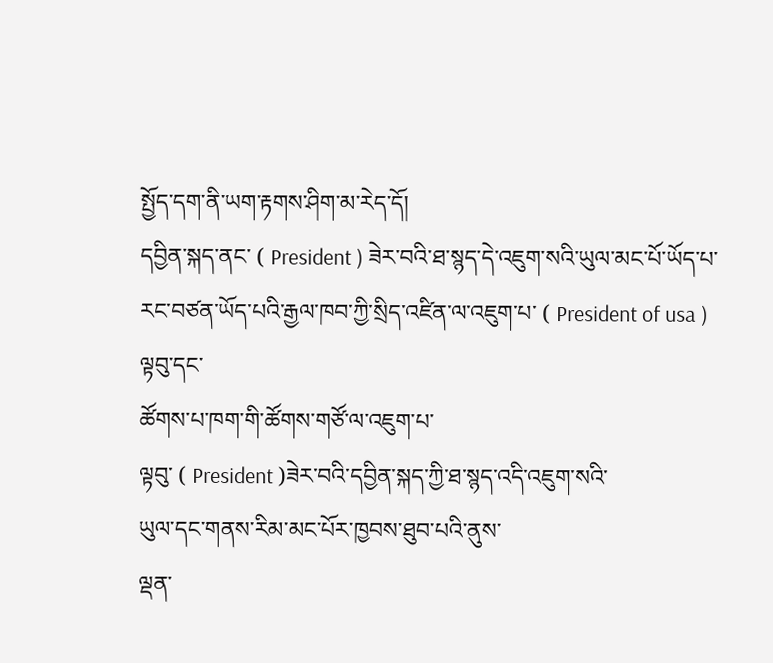སྤྱོད་དག་ནི་ཡག་རྟགས་ཤིག་མ་རེད་དོ།
དབྱིན་སྐད་ནང་ ( President ) ཟེར་བའི་ཐ་སྙད་དེ་འཇུག་སའི་ཡུལ་མང་པོ་ཡོད་པ་རང་བཙན་ཡོད་པའི་རྒྱལ་ཁབ་ཀྱི་སྲིད་འཛིན་ལ་འཇུག་པ་ ( President of usa ) ལྟབུ་དང་
ཚོགས་པ་ཁག་གི་ཚོགས་གཙོ་ལ་འཇུག་པ་
ལྟབུ་ ( President )ཟེར་བའི་དབྱིན་སྐད་ཀྱི་ཐ་སྙད་འདི་འཇུག་སའི་
ཡུལ་དང་གནས་རིམ་མང་པོར་ཁྱབས་ཐུབ་པའི་ནུས་
ལྡན་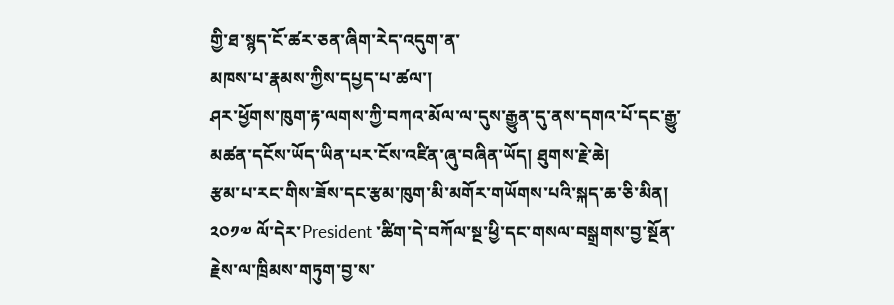གྱི་ཐ་སྙད་ངོ་ཚར་ཅན་ཞིག་རེད་འདུག་ན་
མཁས་པ་རྣམས་ཀྱིས་དཔྱད་པ་ཚལ་།
ཤར་ཕྱོགས་ཁུག་རྟ་ལགས་ཀྱི་བཀའ་མོལ་ལ་དུས་རྒྱུན་དུ་ནས་དགའ་པོ་དང་རྒྱུ་མཚན་དངོས་ཡོད་ཡིན་པར་ངོས་འཛིན་ཞུ་བཞིན་ཡོད། ཐུགས་རྗེ་ཆེ།
རྩམ་པ་རང་གིས་ཟོས་དང་རྩམ་ཁུག་མི་མགོར་གཡོགས་པའི་སྐད་ཆ་ཅི་མིན། ༢༠༡༧ ལོ་དེར་President ་ཚིག་དེ་བཀོལ་སྔ་ཕྱི་དང་གསལ་བསྒྲགས་བྱ་སྔོན་རྗེས་ལ་ཁྲིམས་གཏུག་བྱ་ས་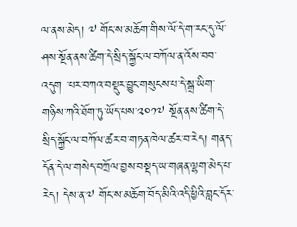ལ་ནས་མེད། ༧ གོང་ས་མཆོག་གིས་ལོ་དེ་ག་རང་དུ་ལོ་ཤས་སྔོན་ནས་ཚིག་དེ་སྲིད་སྐྱོང་ལ་བཀོལ་ན་འོས་བབ་འདུག ་པར་བཀའ་བསྡུར་བྱུང་གསུངས་པ་དེ་སྒྲ་ཡིག་གཉིས་ཀའི་ཐོག་ཏུ་ཡོད་པས་༢༠༡༧ སྔོན་ནས་ཚིག་དེ་སྲིད་སྐྱོང་ལ་བཀོལ་ཚར་བ་གཏན་ཁེལ་ཚར་བ་རེད། གནད་དོན་དེ་ལ་གསེད་བཀྲོལ་བྱས་བསྡད་ཡ་གཞན་ལྷག་མེད་པ་རེད། དེས་ན་༧ གོང་ས་མཆོག་བོད་མིའི་འདི་ཕྱིའི་བླང་དོར་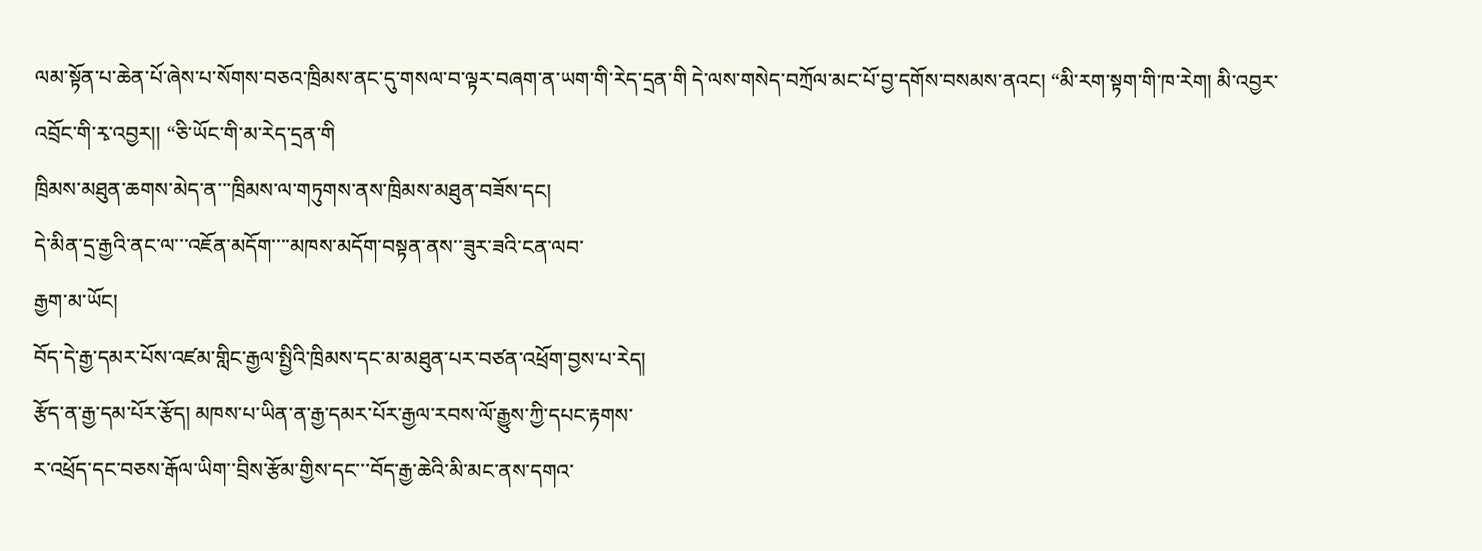ལམ་སྟོན་པ་ཆེན་པོ་ཞེས་པ་སོགས་བཅའ་ཁྲིམས་ནང་དུ་གསལ་བ་ལྟར་བཞག་ན་ཡག་གི་རེད་དྲན་གི དེ་ལས་གསེད་བཀྲོལ་མང་པོ་བྱ་དགོས་བསམས་ནའང། “མི་རག་སྟག་གི་ཁ་རེག། མི་འབྱར་འབྲོང་གི་རྭ་འབྱར།། “ཅི་ཡོང་གི་མ་རེད་དྲན་གི
ཁྲིམས་མཐུན་ཆགས་མེད་ན་་་ཁྲིམས་ལ་གཏུགས་ནས་ཁྲིམས་མཐུན་བཟོས་དང།
དེ་མིན་དྲ་རྒྱའི་ནང་ལ་་་འཇོན་མདོག་་་་མཁས་མདོག་བསྟན་ནས་་ཟུར་ཟའི་ངན་ལབ་
རྒྱག་མ་ཡོང།
བོད་དེ་རྒྱ་དམར་པོས་འཛམ་གླིང་རྒྱལ་སྤྱིའི་ཁྲིམས་དང་མ་མཐུན་པར་བཙན་འཕྲོག་བྱས་པ་རེད།
རྩོད་ན་རྒྱ་དམ་པོར་རྩོད། མཁས་པ་ཡིན་ན་རྒྱ་དམར་པོར་རྒྱལ་རབས་ལོ་རྒྱུས་ཀྱི་དཔང་རྟགས་
ར་འཕྲོད་དང་བཅས་རྒོལ་ཡིག་་བྲིས་རྩོམ་གྱིས་དང་་་བོད་རྒྱ་ཆེའི་མི་མང་ནས་དགའ་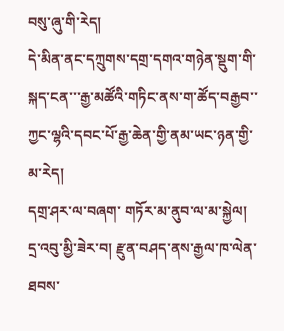བསུ་ཞུ་གི་རེད།
དེ་མིན་ནང་དཀྲུགས་དགྲ་དགའ་གཉེན་སྡུག་གི་སྐད་ངན་་་རྒྱ་མཚོའི་གཏིང་ནས་ག་ཚོད་བརྒྱབ་་
ཀྱང་ལྷའི་དབང་པོ་རྒྱ་ཆེན་གྱི་ནམ་ཡང་ཉན་གྱི་མ་རེད།
དགྲ་ཤར་ལ་བཞག་ གཏོར་མ་ནུབ་ལ་མ་སྐྱེལ།
དྲ་འབུ་མྱི་ཟེར་བ། རྫུན་བཤད་ནས་རྒྱལ་ཁ་ལེན་ཐབས་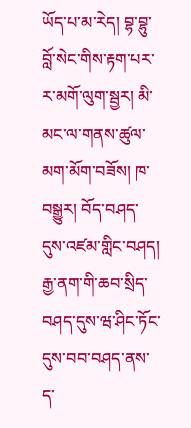ཡོད་པ་མ་རེད། བྷ་བྷུ་བློ་སེང་གིས་རྟག་པར་ར་མགོ་ལུག་སྦྱར། མི་མང་ལ་གནས་ཚུལ་མག་མོག་བཟོས། ཁ་བསྒྱུར། བོད་བཤད་དུས་འཛམ་གླིང་བཤད། རྒྱ་ནག་གི་ཆབ་སྲིད་བཤད་དུས་ཝ་ཤིང་ཏོང་དུས་བབ་བཤད་ནས་ད་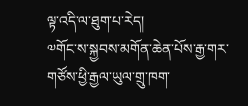ལྟ་འདི་ལ་ཐུག་པ་རེད།
༧གོང་ས་སྐྱབས་མགོན་ཆེན་པོས་རྒྱ་གར་གཙོས་ཕྱི་རྒྱལ་ཡུལ་གྲུ་ཁག་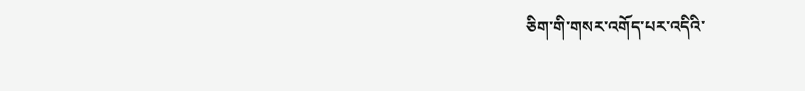ཅིག་གི་གསར་འགོད་པར་འདིའི་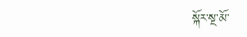སྐོར་སྔ་མོ་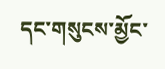དང་གསུངས་མྱོང་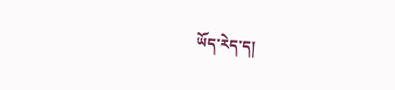ཡོད་རེད་ད།